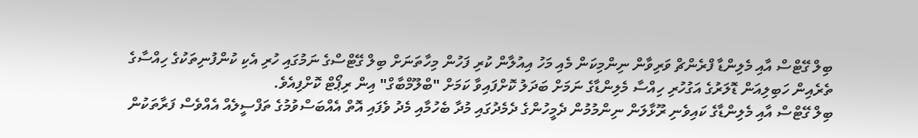ބިލް ގޭޓްސް އާއި މެލިންޑާ ފްރެންޗް ވަރިވާން ނިންމިކަން މެއި މަހު އިއުލާން ކުރި ފަހުން މިހާތަނަށް ބިލް ގޭޓްސްގެ ނަމުގައި ހުރި އެކި ކުންފުނިތަކުގެ ހިއްސާގެ ތެރެއިން ހަބިލިއަން ޑޮލަރުގެ އަގުހުރި ހިއްސާ މެލިންޑާގެ ނަމަށް ބަދަލު ކޮށްފައިވާ ކަމަށް "ބްލޫމްބާގް" އިން ރިޕޯޓް ކޮށްފިއެވެ.
ބިލް ގޭޓްސް އާއި މެލިންޑާގެ ކައިވެނި ރޫޅާލަން ނިންމުމުން ދެމީހުންގެ ދެމެދުގައި މުދާ ބެހުމާއި މެދު ވެފައި އޮތް އެއްބަސްވުމުގެ ތަފްސީލެއް އެއްވެސް ފަރާތަކުން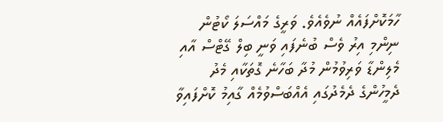ހާމަކޮށްފައެއް ނުވެއެވެ. ވަރީގެ މައްސަލަ ކޯޓުން ނިންމި އިރު ވެސް ބުނެފައި ވަނީ ބިލް ގޭޓްސް އާއި މެލިންޑާ ވަރިވުމުން މުދާ ބަހާނެ ގޮތަކާއި މެދު ދެމީހުންގެ ދެމެދުގައި އެއްބަސްވުމެއް ގާއިމު ކޮށްފައިވާ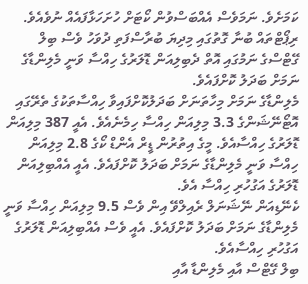ކަމަށެވެ. ނަމަވެސް އެއްބަސްވުން ކޯޓަށް ހުށަހަޅާފައެއް ނުވެއެވެ.
ރިޕޯޓްތައް ބުނާ ގޮތުގައި މިދިޔަ ބުރާސްފަތި ދުވަހު ވެސް ބިލް ގޭޓްސްގެ ނަމުގައި އޮތް ދެބިލިއަން ޑޮލަރުގެ ހިއްސާ ވަނީ މެލިންޑާގެ ނަމަށް ބަދަލު ކޮށްފައެވެ.
މެލިންޑާގެ ނަމަށް މިހާތަނަށް ބަދަލުކޮށްފައިވާ ހިއްސާތަކުގެ ތެރޭގައި އޮޓޯނޭޝަންގެ 3.3 މިލިއަން ހިއްސާ ހިމެނެއެވެ. އެއީ 387 މިލިއަން ޑޮލަރުގެ ހިއްސާއެވެ. މީގެ އިތުރުން ޑީރް އެންޑް ކޯގެ 2.8 މިލިއަން ހިއްސާ ވަނީ މެލިންޑާގެ ނަމަށް ބަދަލު ކޮށްފައެވެ. އެއީ އެއްބިލިއަން ޑޮލަރުގެ އަގުހުރި ހިއްސާ އެވެ.
ކެނޭޑިއަން ނޭޝަނަލް ރެއިލްވޭ އިން ވެސް 9.5 މިލިއަން ހިއްސާ ވަނީ މެލިންޑާގެ ނަމަށް ބަދަލު ކޮށްފައެވެ. އެއީ ވެސް އެއްބިލިއަން ޑޮލަރުގެ އަގުހުރި ހިއްސާއެވެ.
ބިލް ގޭޓްސް އާއި މެލިންޑާ އާއި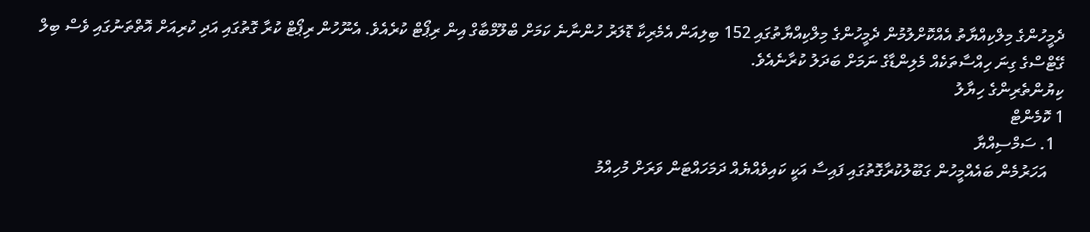ދެމީހުންގެ މިލްކިއްޔާތު އެއްކޮށްލުމުން ދެމީހުންގެ މިލްކިއްޔާތުގައި 152 ބިލިއަން އެމެރިކާ ޑޮލަރު ހުންނާނެ ކަމަށް ބްލޫމްބާގް އިން ރިޕޯޓް ކުރެއެވެ. އެނޫހުން ރިޕޯޓް ކުރާ ގޮތުގައި އަދި ކުރިއަށް އޮތްތަނުގައި ވެސް ބިލް ގޭޓްސްގެ ގިނަ ހިއްސާތަކެއް މެލިންޑާގެ ނަމަށް ބަދަލު ކުރާނެއެވެ.
ކިޔުންތެރިންގެ ހިޔާލު
1 ކޮމެންޓް
  1. ސަމްސިއްޔާ
    އަހަރުމެން ބައެއްމީހުން ގަބޫލުކުރާގޮތުގައި ފައިސާ އަކީ ކައިވެއްޔެއް ދަމަހައްޓަން ވަރަށް މުހިއްމު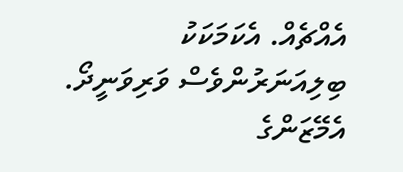އެއްޗެއް. އެކަމަކަކު ބިލިއަނަރުންވެސް ވަރިވަނީދޯ. އެމޭޒަންގެ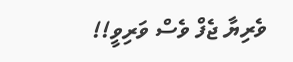ވެރިޔާ ޖެފް ވެސް ވަރިވީ!!